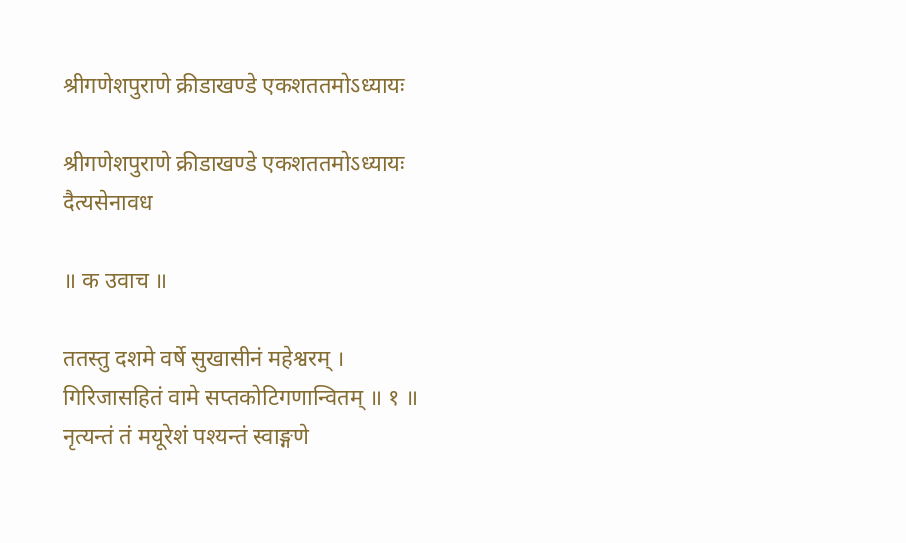श्रीगणेशपुराणे क्रीडाखण्डे एकशततमोऽध्यायः

श्रीगणेशपुराणे क्रीडाखण्डे एकशततमोऽध्यायः
दैत्यसेनावध

॥ क उवाच ॥

ततस्तु दशमे वर्षे सुखासीनं महेश्वरम् ।
गिरिजासहितं वामे सप्तकोटिगणान्वितम् ॥ १ ॥
नृत्यन्तं तं मयूरेशं पश्यन्तं स्वाङ्गणे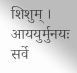शिशुम् ।
आययुर्मुनयः सर्वे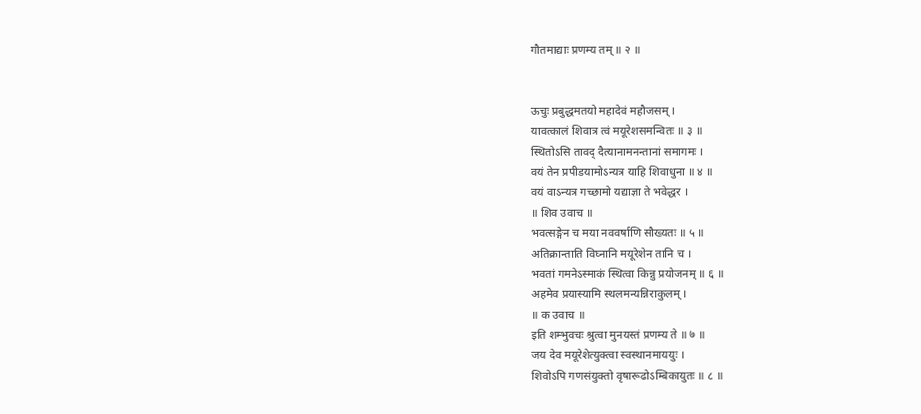गौतमाद्याः प्रणम्य तम् ॥ २ ॥


ऊचुः प्रबुद्धमतयो महादेवं महौजसम् ।
यावत्कालं शिवात्र त्वं मयूरेशसमन्वितः ॥ ३ ॥
स्थितोऽसि तावद् दैत्यानामनन्तानां समागमः ।
वयं तेन प्रपीडयामोऽन्यत्र याहि शिवाधुना ॥ ४ ॥
वयं वाऽन्यत्र गच्छामो यद्याज्ञा ते भवेद्धर ।
॥ शिव उवाच ॥
भवत्सङ्गेन च मया नववर्षाणि सौख्यतः ॥ ५ ॥
अतिक्रान्ताति विघ्नानि मयूरेशेन तानि च ।
भवतां गमनेऽस्माकं स्थित्वा किन्नु प्रयोजनम् ॥ ६ ॥
अहमेव प्रयास्यामि स्थलमन्यन्निराकुलम् ।
॥ क उवाच ॥
इति शम्भुवचः श्रुत्वा मुनयस्तं प्रणम्य ते ॥ ७ ॥
जय देव मयूरेशेत्युक्त्वा स्वस्थानमाययुः ।
शिवोऽपि गणसंयुक्तो वृषारूढोऽम्बिकायुतः ॥ ८ ॥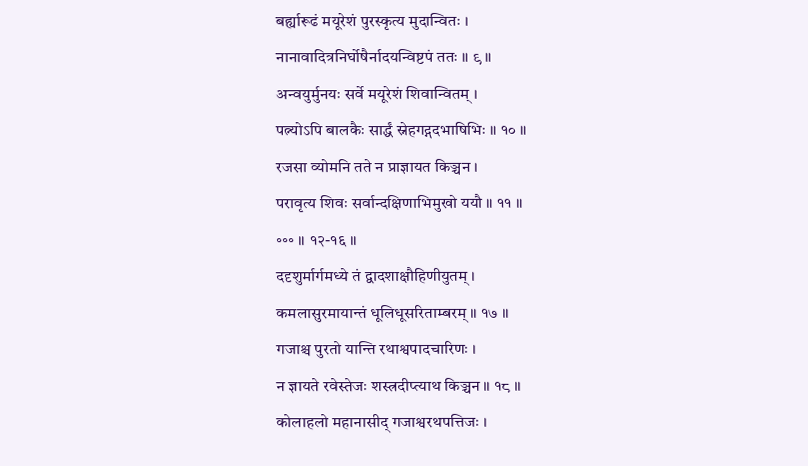बर्ह्यारूढं मयूरेशं पुरस्कृत्य मुदान्वितः ।
नानावादित्रनिर्घोषैर्नादयन्विष्टपं ततः ॥ ९ ॥
अन्वयुर्मुनयः सर्वे मयूरेशं शिवान्वितम् ।
पत्न्योऽपि बालकैः सार्द्धं स्नेहगद्गदभाषिभिः ॥ १० ॥
रजसा व्योमनि तते न प्राज्ञायत किञ्चन ।
परावृत्य शिवः सर्वान्दक्षिणाभिमुखो ययौ ॥ ११ ॥
॰॰॰ ॥ १२-१६ ॥
ददृशुर्मार्गमध्ये तं द्वादशाक्षौहिणीयुतम् ।
कमलासुरमायान्तं धूलिधूसरिताम्बरम् ॥ १७ ॥
गजाश्च पुरतो यान्ति रथाश्वपादचारिणः ।
न ज्ञायते रवेस्तेजः शस्त्रदीप्त्याथ किञ्चन ॥ १८ ॥
कोलाहलो महानासीद् गजाश्वरथपत्तिजः ।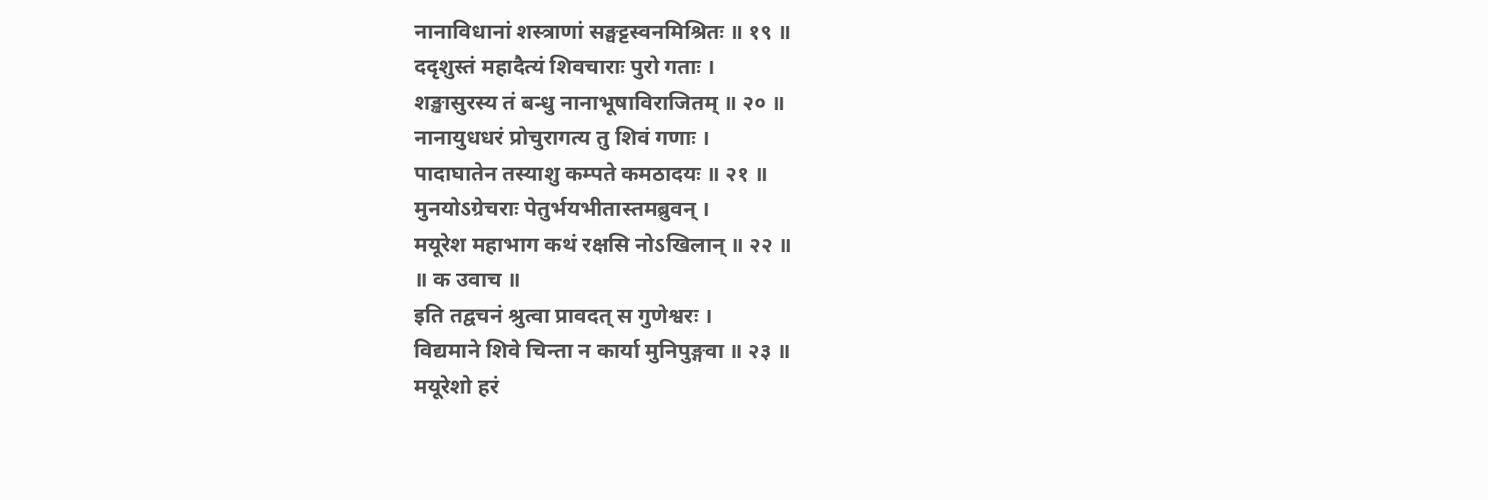नानाविधानां शस्त्राणां सङ्घट्टस्वनमिश्रितः ॥ १९ ॥
ददृशुस्तं महादैत्यं शिवचाराः पुरो गताः ।
शङ्खासुरस्य तं बन्धु नानाभूषाविराजितम् ॥ २० ॥
नानायुधधरं प्रोचुरागत्य तु शिवं गणाः ।
पादाघातेन तस्याशु कम्पते कमठादयः ॥ २१ ॥
मुनयोऽग्रेचराः पेतुर्भयभीतास्तमब्रुवन् ।
मयूरेश महाभाग कथं रक्षसि नोऽखिलान् ॥ २२ ॥
॥ क उवाच ॥
इति तद्वचनं श्रुत्वा प्रावदत् स गुणेश्वरः ।
विद्यमाने शिवे चिन्ता न कार्या मुनिपुङ्गवा ॥ २३ ॥
मयूरेशो हरं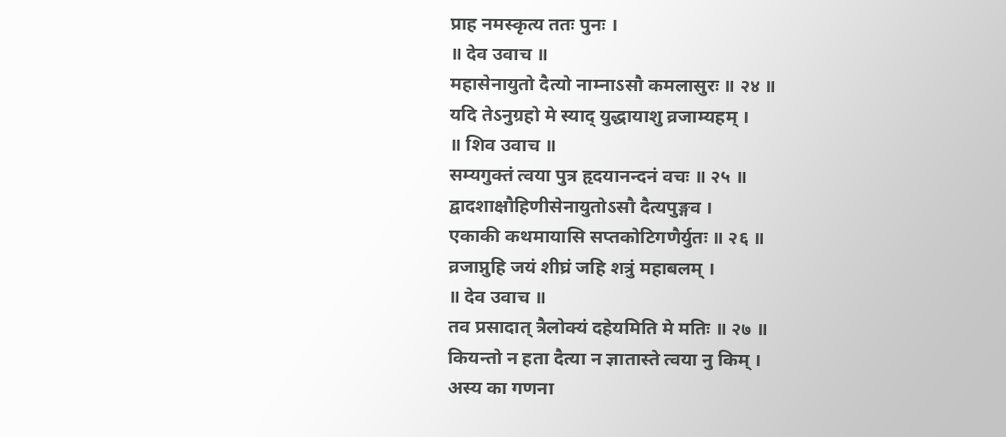प्राह नमस्कृत्य ततः पुनः ।
॥ देव उवाच ॥
महासेनायुतो दैत्यो नाम्नाऽसौ कमलासुरः ॥ २४ ॥
यदि तेऽनुग्रहो मे स्याद् युद्धायाशु व्रजाम्यहम् ।
॥ शिव उवाच ॥
सम्यगुक्तं त्वया पुत्र हृदयानन्दनं वचः ॥ २५ ॥
द्वादशाक्षौहिणीसेनायुतोऽसौ दैत्यपुङ्गव ।
एकाकी कथमायासि सप्तकोटिगणैर्युतः ॥ २६ ॥
व्रजाप्नुहि जयं शीघ्रं जहि शत्रुं महाबलम् ।
॥ देव उवाच ॥
तव प्रसादात् त्रैलोक्यं दहेयमिति मे मतिः ॥ २७ ॥
कियन्तो न हता दैत्या न ज्ञातास्ते त्वया नु किम् ।
अस्य का गणना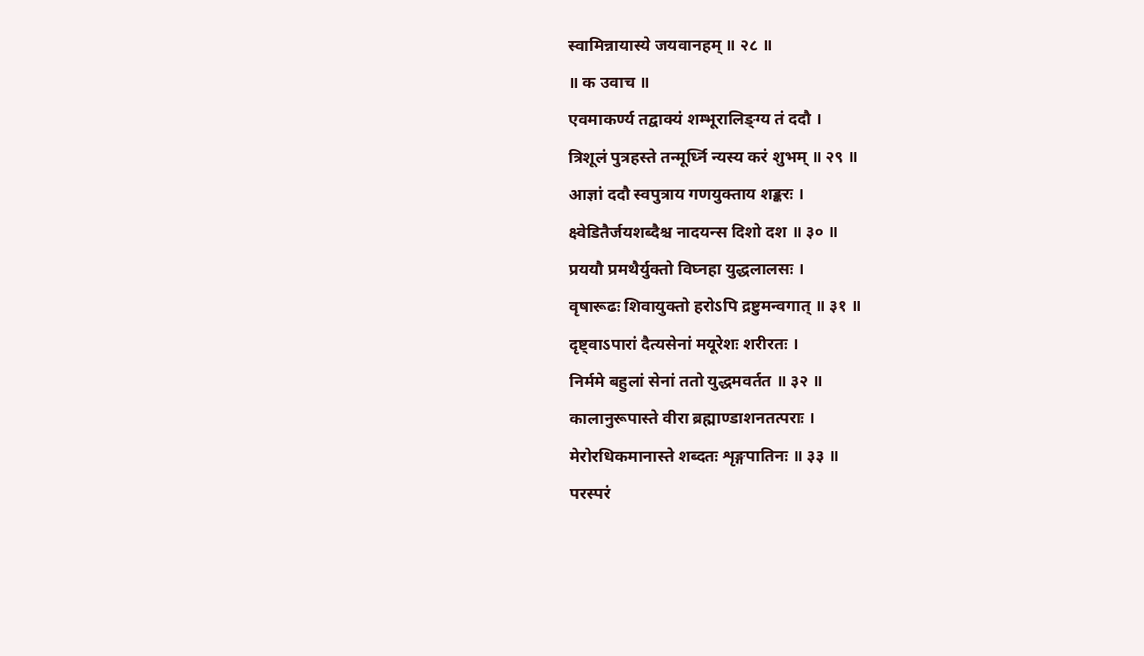स्वामिन्नायास्ये जयवानहम् ॥ २८ ॥
॥ क उवाच ॥
एवमाकर्ण्य तद्वाक्यं शम्भूरालिङ्ग्य तं ददौ ।
त्रिशूलं पुत्रहस्ते तन्मूर्ध्नि न्यस्य करं शुभम् ॥ २९ ॥
आज्ञां ददौ स्वपुत्राय गणयुक्ताय शङ्करः ।
क्ष्वेडितैर्जयशब्दैश्च नादयन्स दिशो दश ॥ ३० ॥
प्रययौ प्रमथैर्युक्तो विघ्नहा युद्धलालसः ।
वृषारूढः शिवायुक्तो हरोऽपि द्रष्टुमन्वगात् ॥ ३१ ॥
दृष्ट्वाऽपारां दैत्यसेनां मयूरेशः शरीरतः ।
निर्ममे बहुलां सेनां ततो युद्धमवर्तत ॥ ३२ ॥
कालानुरूपास्ते वीरा ब्रह्माण्डाशनतत्पराः ।
मेरोरधिकमानास्ते शब्दतः शृङ्गपातिनः ॥ ३३ ॥
परस्परं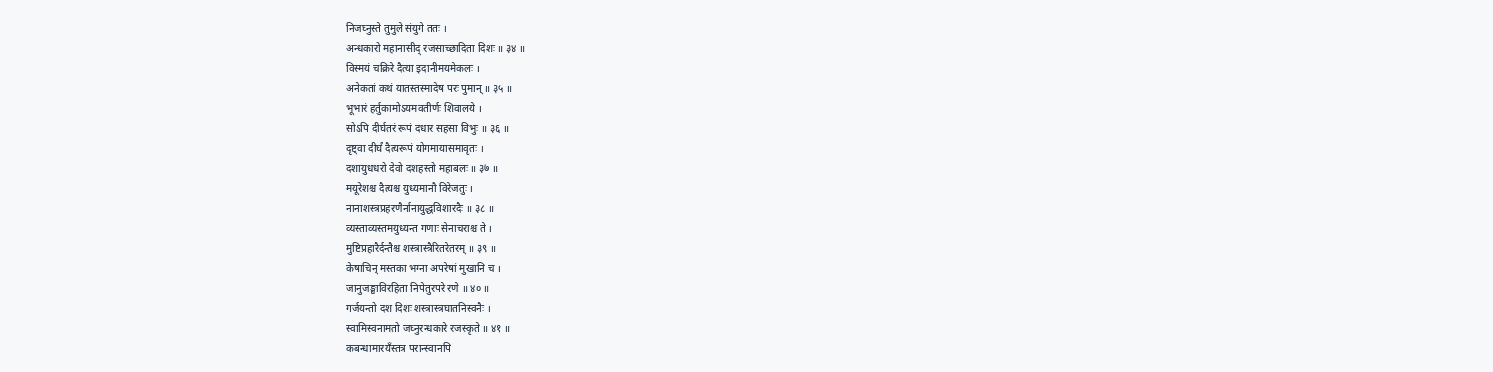निजघ्नुस्ते तुमुले संयुगे ततः ।
अन्धकारो महानासीद् रजसाच्छादिता दिशः ॥ ३४ ॥
विस्मयं चक्रिरे दैत्या इदानीमयमेकलः ।
अनेकतां कथं यातस्तस्मादेष परः पुमान् ॥ ३५ ॥
भूभारं हर्तुकामोऽयमवतीर्णः शिवालये ।
सोऽपि दीर्घतरं रूपं दधार सहसा विभुः ॥ ३६ ॥
दृष्ट्वा दीर्घं दैत्यरूपं योगमायासमावृतः ।
दशायुधधरो देवो दशहस्तो महाबलः ॥ ३७ ॥
मयूरेशश्च दैत्यश्च युध्यमानौ विरेजतुः ।
नानाशस्त्रप्रहरणैर्नानायुद्धविशारदैः ॥ ३८ ॥
व्यस्ताव्यस्तमयुध्यन्त गणाः सेनाचराश्च ते ।
मुष्टिप्रहारैर्दन्तैश्च शस्त्रास्त्रैरितरेतरम् ॥ ३९ ॥
केषाचिन् मस्तका भग्ना अपरेषां मुखानि च ।
जानुजङ्घाविरहिता निपेतुरपरे रणे ॥ ४० ॥
गर्जयन्तो दश दिशः शस्त्रास्त्रघातनिस्वनैः ।
स्वामिस्वनामतो जघ्नुरन्धकारे रजस्कृते ॥ ४१ ॥
कबन्धामारयँस्तत्र परान्स्वानपि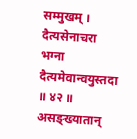सम्मुखम् ।
दैत्यसेनाचरा भग्ना दैत्यमेवान्वयुस्तदा ॥ ४२ ॥
असङ्ख्यातान्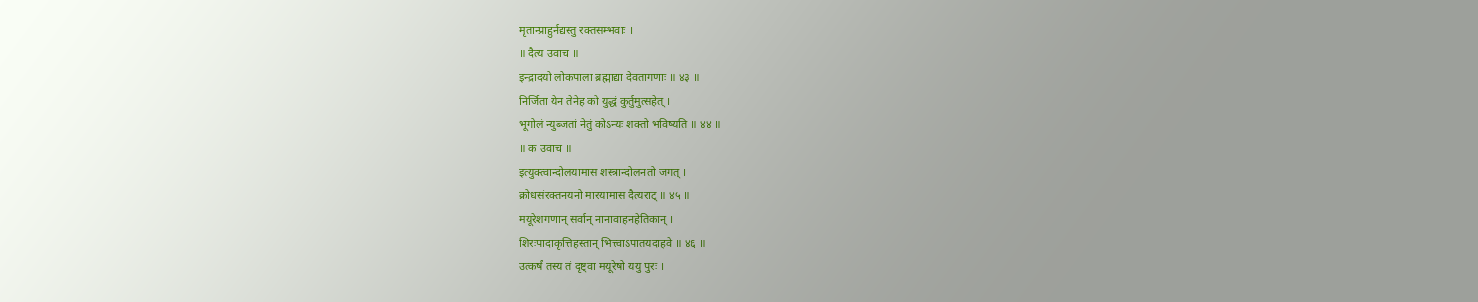मृतान्प्राहुर्नद्यस्तु रक्तसम्भवाः ।
॥ दैत्य उवाच ॥
इन्द्रादयो लोकपाला ब्रह्माद्या देवतागणाः ॥ ४३ ॥
निर्जिता येन तेनेह को युद्धं कुर्तुमुत्सहेत् ।
भूगोलं न्युब्जतां नेतुं कोऽन्यः शक्तो भविष्यति ॥ ४४ ॥
॥ क उवाच ॥
इत्युक्त्वान्दोलयामास शस्त्रान्दोलनतो जगत् ।
क्रोधसंरक्तनयनो मारयामास दैत्यराट् ॥ ४५ ॥
मयूरेशगणान् सर्वान् नानावाहनहेतिकान् ।
शिरःपादाकृत्तिहस्तान् भित्त्वाऽपातयदाहवे ॥ ४६ ॥
उत्कर्षं तस्य तं दृष्ट्वा मयूरेषो ययु पुरः ।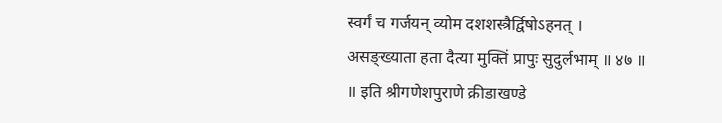स्वर्गं च गर्जयन् व्योम दशशस्त्रैर्द्विषोऽहनत् ।
असङ्ख्याता हता दैत्या मुक्तिं प्रापुः सुदुर्लभाम् ॥ ४७ ॥
॥ इति श्रीगणेशपुराणे क्रीडाखण्डे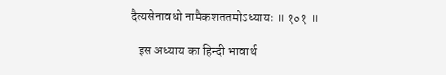दैत्यसेनावधो नामैकशततमोऽध्यायः ॥ १०१ ॥

   इस अध्याय का हिन्दी भावार्थ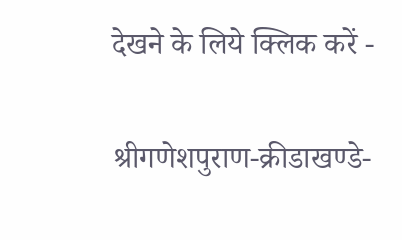देखने के लिये क्लिक करें -

श्रीगणेशपुराण-क्रीडाखण्डे-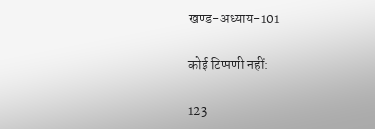खण्ड-अध्याय-101

कोई टिप्पणी नहीं:

123